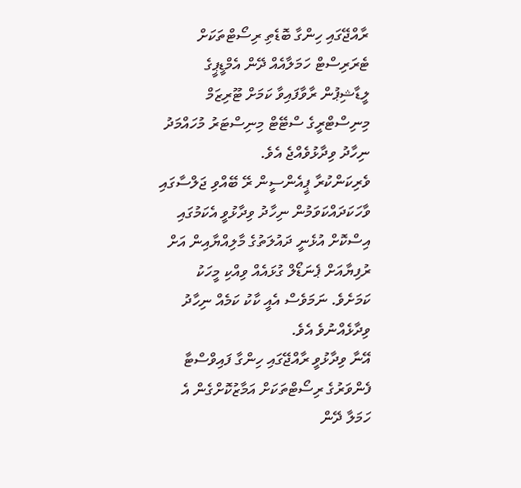ރާއްޖޭގައި ހިންގާ ބޮޑެތި ރިސޯޓްތަކަށް ޓެރަރިސްޓް ހަމަލާއެއް ދޭން އެމްޑީޕީގެ ލީޑާޝިޕުން ރާވާފައިވާ ކަމަށް ޓޫރިޒަމް މިނިސްޓްރީގެ ސްޓޭޓް މިނިސްޓަރު މުހައްމަދު ނިހާދު ވިދާޅުވެއްޖެ އެވެ.
ވެރިކަންކުރާ ޕީއެންސީން ރޭ ބޭއްވި ޖަލްސާގައި ވާހަކަދައްކަވަމުން ނިހާދު ވިދާޅުވީ އެކަމުގައި އިސްކޮށް އުޅެނީ ދައުލަތުގެ މާލިއްޔާއިން އަށް ރުފިޔާއަށް ޕެނަޑޯލް ގުޅައެއް ވިއްކި މީހަކު ކަމަށެވެ. ނަމަވެސް އެއީ ކާކު ކަމެއް ނިހާދު ވިދާޅެއްނުވެ އެވެ.
އޭނާ ވިދާޅުވީ ރާއްޖޭގައި ހިންގާ ފައިވްސްޓާ ފެންވަރުގެ ރިސޯޓްތަކަށް އަމާޒުކޮށްގެން އެ ހަމަލާ ދޭން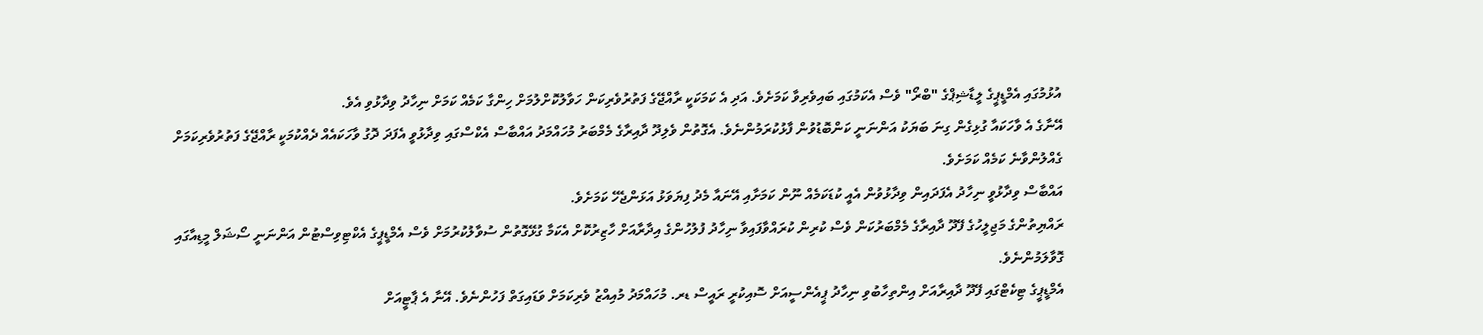އުޅުމުގައި އެމްޑީޕީގެ ލީޑާޝިޕްގެ "ބްރޯ" ވެސް އެކަމުގައި ބައިވެރިވާ ކަމަށެވެ. އަދި އެ ކަމަކަކީ ރާއްޖޭގެ ފަތުރުވެރިކަން ހަވާލުކޮށްލުމަށް ހިންގާ ކަމެއް ކަމަށް ނިހާދު ވިދާޅުވި އެވެ.
އޭނާގެ އެ ވާހަކައާ ގުޅިގެން ގިނަ ބަޔަކު އަންނަނީ ކަންބޮޑުވުން ފާޅުކުރަމުންނެވެ. އެގޮތުން ވެލިދޫ ދާއިރާގެ މެމްބަރު މުހައްމަދު އައްބާސް އެކްސްގައި ވިދާޅުވީ އެފަދަ ދޮގު ވާހަކައެއް ދެއްކުމަކީ ރާއްޖޭގެ ފަތުރުވެރިކަމަށް ގެއްލުންވާނެ ކަމެއް ކަމަށެވެ.
އައްބާސް ވިދާޅުވީ ނިހާދު އެފަދައިން ވިދާޅުވުން އެއީ ކުޑަކަމެއް ނޫން ކަމަށާއި އޭނައާ މެދު ފިޔަވަޅު އަޅަންޖެހޭ ކަމަށެވެ.
ރައްޔިތުންގެ މަޖިލީހުގެ ފޭދޫ ދާއިރާގެ މެމްބަރުކަން ވެސް ކުރިން ކުރައްވާފައިވާ ނިހާދު ފުލުހުންގެ އިދާރާއަށް ހާޒިރުކޮށް އެކަމާ ގުޅޭގޮތުން ސުވާލުކުރުމަށް ވެސް އެމްޑީޕީގެ އެކްޓިވިސްޓުން އަންނަނީ ސޯޝަލް މީޑިއާގައި ގޮވާލަމުންނެވެ.
އެމްޑީޕީގެ ޓިކެޓްގައި ފޭދޫ ދާއިރާއަށް އިންތިހާބުވި ނިހާދު ޕީއެންސީއަށް ސޮއިކުރީ ރައީސް ޑރ. މުހައްމަދު މުއިއްޒު ވެރިކަމަށް ވަޑައިގަތް ފަހުންނެވެ. އޭނާ އެ ޕާޓީއަށް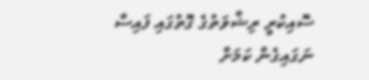ސޮއިކުރީ ރިޝްވަތުގެ ގޮތުގައި ފައިސާ ނަގައިގެން ކަމަށް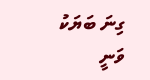ގިނަ ބަޔަކު ވަނީ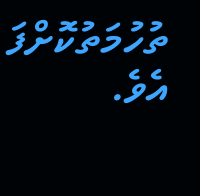ތުހުމަތުކޮށްފަ އެވެ.